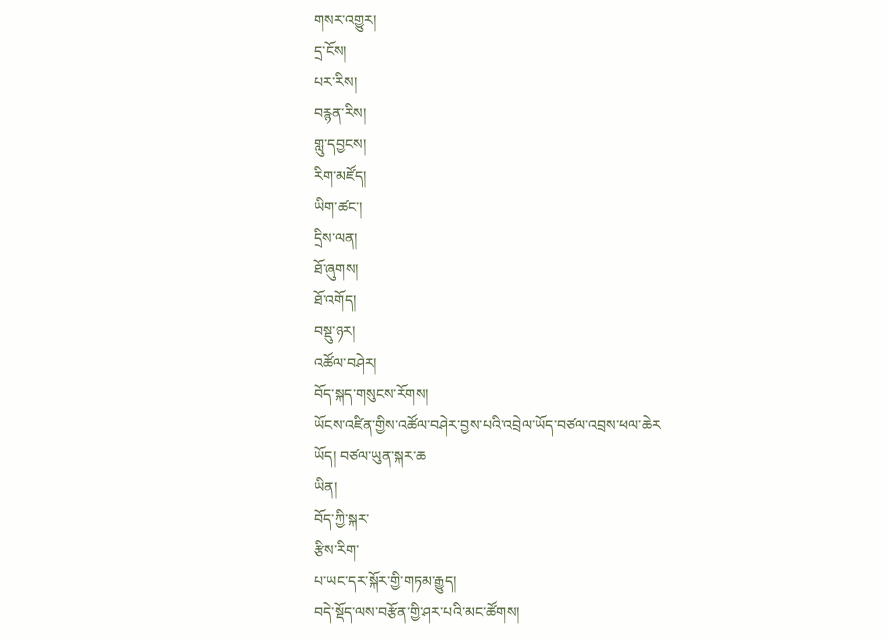གསར་འགྱུར།
དྲ་ངོས།
པར་རིས།
བརྙན་རིས།
གླུ་དབྱངས།
རིག་མཛོད།
ཡིག་ཚང་།
དྲིས་ལན།
ཐོ་ཞུགས།
ཐོ་འགོད།
བསྡུ་ཉར།
འཚོལ་བཤེར།
བོད་སྐད་གསུངས་རོགས།
ཡོངས་འཛིན་གྱིས་འཚོལ་བཤེར་བྱས་པའི་འབྲེལ་ཡོད་བཙལ་འབྲས་ཕལ་ཆེར
ཡོད། བཙལ་ཡུན་སྐར་ཆ
ཡིན།
བོད་ཀྱི་སྐར་
རྩིས་རིག་
པ་ཡང་དར་སྐོར་གྱི་གཏམ་རྒྱུད།
བདེ་སྡོད་ལས་བརྩོན་གྱི་ཤར་པའི་མང་ཚོགས།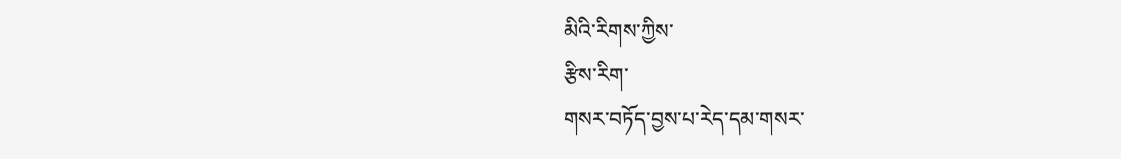མིའི་རིགས་ཀྱིས་
རྩིས་རིག་
གསར་བཏོད་བྱས་པ་རེད་དམ་གསར་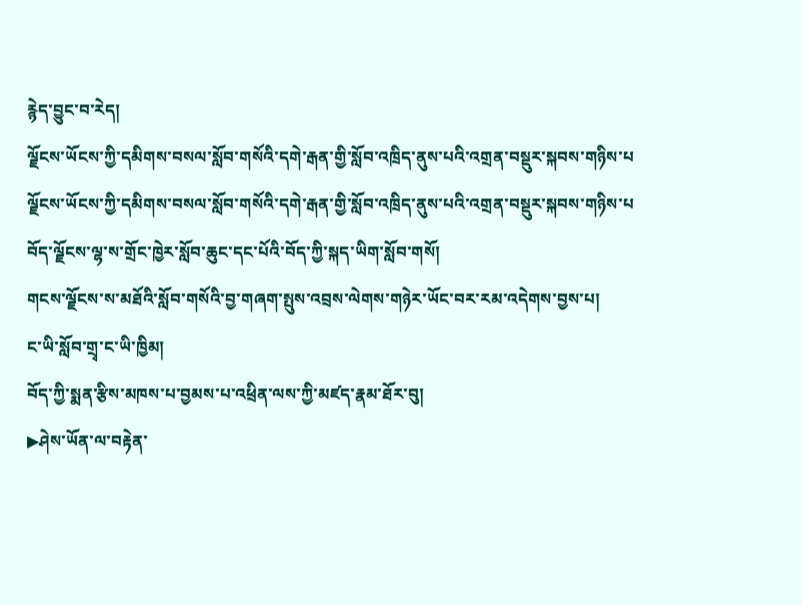རྙེད་བྱུང་བ་རེད།
ལྗོངས་ཡོངས་ཀྱི་དམིགས་བསལ་སློབ་གསོའི་དགེ་རྒན་གྱི་སློབ་འཁྲིད་ནུས་པའི་འགྲན་བསྡུར་སྐབས་གཉིས་པ
ལྗོངས་ཡོངས་ཀྱི་དམིགས་བསལ་སློབ་གསོའི་དགེ་རྒན་གྱི་སློབ་འཁྲིད་ནུས་པའི་འགྲན་བསྡུར་སྐབས་གཉིས་པ
བོད་ལྗོངས་ལྷ་ས་གྲོང་ཁྱེར་སློབ་ཆུང་དང་པོའི་བོད་ཀྱི་སྐད་ཡིག་སློབ་གསོ།
གངས་ལྗོངས་ས་མཐོའི་སློབ་གསོའི་བྱ་གཞག་སྤུས་འབྲས་ལེགས་གཉེར་ཡོང་བར་རམ་འདེགས་བྱས་པ།
ང་ཡི་སློབ་གྲྭ་ང་ཡི་ཁྱིམ།
བོད་ཀྱི་སྨན་རྩིས་མཁས་པ་བྱམས་པ་འཕྲིན་ལས་ཀྱི་མཛད་རྣམ་ཐོར་བུ།
▶ཤེས་ཡོན་ལ་བརྟེན་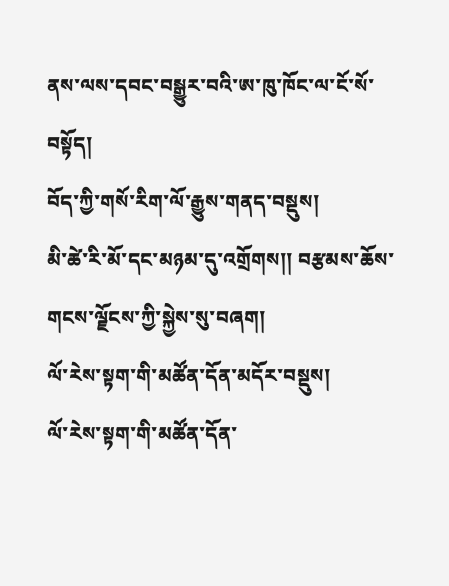ནས་ལས་དབང་བསྒྱུར་བའི་ཨ་ཁུ་ཁོང་ལ་ངོ་སོ་བསྟོད།
བོད་ཀྱི་གསོ་རིག་ལོ་རྒྱུས་གནད་བསྡུས།
མི་ཚེ་རི་མོ་དང་མཉམ་དུ་འགྲོགས།། བརྩམས་ཆོས་གངས་ལྗོངས་ཀྱི་སྐྱེས་སུ་བཞག།
ལོ་རེས་སྟག་གི་མཚོན་དོན་མདོར་བསྡུས།
ལོ་རེས་སྟག་གི་མཚོན་དོན་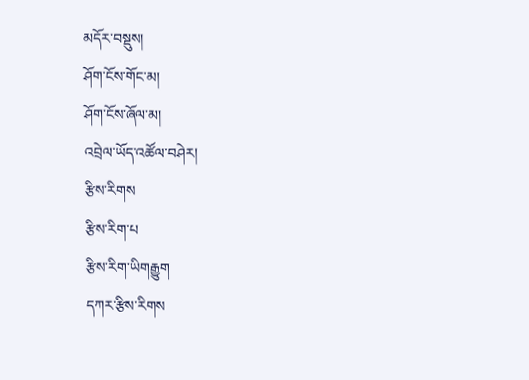མདོར་བསྡུས།
ཤོག་ངོས་གོང་མ།
ཤོག་ངོས་ཞོལ་མ།
འབྲེལ་ཡོད་འཚོལ་བཤེར།
རྩིས་རིགས
རྩིས་རིག་པ
རྩིས་རིག་ཡིགརྒྱུག
དཀར་རྩིས་རིགས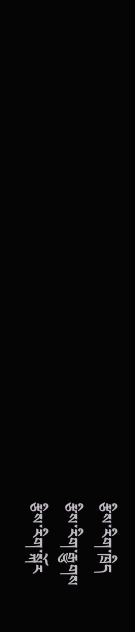རྩིས་རིག་ཁྲིད
རྩིས་རིག་རྒྱུགས
རྩིས་རིག་སྐོར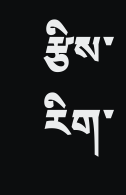རྩིས་རིག་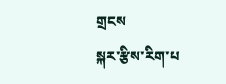གྲངས
སྐར་རྩིས་རིག་པ